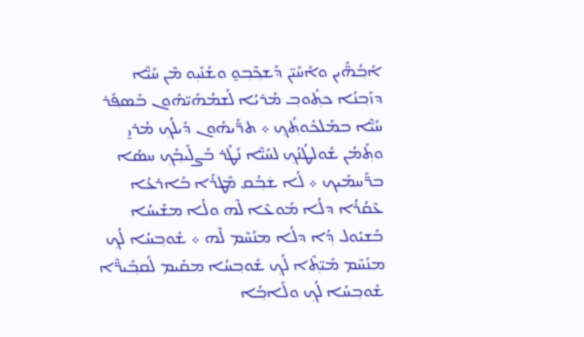ܐܰܒ݂ܳܗ̈ܰܝܢ ܘܐܰܚܰܝ̈ܢ ܕܰܫܟ݂ܶܒ݂ܘ̱ ܘܫܰܢܺܝܼܘ ܡܶܢ ܚܰܝ̈ܶܐ ܕܙܰܒ݂ܢܳܐ ܟܬ݂ܽܘܒ݂ ܡܳܪܝܳܐ ܠܰܫܡܳܗܰܝ̈ܗܽܘܢ ܒܰܤܦ݂ܰܪ ܚܰܝ̈ܶܐ ܒܡܰܠܟܽܘܬ݂ܳܟ݂ ܀ ܬܪ̈ܰܝܗܽܘܢ ܕܺܝܠܳܟ݂ ܡܳܪܝ̱ ܘܬ݂ܰܡܳܢ ܫܽܘܠܛܳܢܳܟ݂ ܠܚܰܝ̈ܶܐ ܢܰܛܰܪ ܒܰܨܠܺܝܒ݂ܳܟ݂ ܚܤܳܐ ܒܪ̈ܰܚܡܰܝܟ ܀ ܠܳܐ ܫܿܒ݂ܳܩ ܡܶܛܪܳܐ ܒܰܐܪܥܳܐ ܥܶܩܳܪܳܐ ܕܠܳܐ ܡܰܘܥܶܐ ܠܶܗ ܘܠܳܐ ܡܫܺܝܚܳܐ ܒܰܫܝܽܘܠ ܕ݂ܳܐ ܕܠܳܐ ܡܢܰܚܶܡ ܠܶܗ ܀ ܫܽܘܒ݂ܚܳܐ ܠܳܟ݂ ܡܢܰܚܶܡ ܡܺܝ̈ܬ݂ܶܐ ܠܳܟ݂ ܫܽܘܒ݂ܚܳܐ ܡܩܺܝܡ ܠܰܩܒ݂ܺܝܪ̈ܶܐ ܫܽܘܒ݂ܚܳܐ ܠܳܟ݂ ܘܠܰܐܒ݂ܳܐ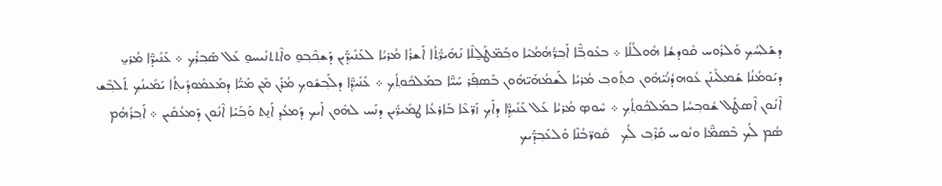ܕܫܰܠ݂ܚܳܟ݂ ܘܰܠܪܽܘܚ ܩܽܘܕܫܳܐ ܗܽܘܠܳܠܳܐ ܀ ܒܥܽܘܒ݂̈ܶܐ ܐܰܒ݂ܪ̈ܳܗܳܡܳܝܶܐ ܘܒ݂ܰܡ̈ܛܰܠ̱ܠܶܐ ܢܰܗܺܝܪ̈ܳܬ݂ܳܐ ܐܰܫܪܳܐ ܡܳܪܝܳܐ ܠܥܰܢܺܝܕ݂̈ܰܝܢ ܕܰܫܟ݂ܶܒ݂ܘ̱ ܘܐܶܬܬܢܺܝܚܘ̱ ܥܰܠ ܤܰܒ݂ܪܳܟ݂ ܀ ܥܰܢܺܝܕ̈ܶܐ ܡܳܪܝ̱ ܕܝܰܘܡܳܢܳܐ ܫܰܡ݂ܠܺܝܢܰܢ ܥܽܘܗܕܳܢܳܝ̈ܗܽܘܢ ܟܬ݂ܽܘܒ݂ ܡܳܪܝܳܐ ܠܰܫܡܳܗܰܝ̈ܗܽܘܢ ܒܰܤܦ݂ܰܪ ܚܰܝ̈ܶܐ ܒܡܰܠܟܽܘܬ݂ܳܟ݂ ܀ ܥܰܢܺܝܕ݂̈ܶܐ ܕܠܰܒ݂ܫܽܘܟ݂ ܡܳܪܰܢ ܡܶܢ ܡܰܝ̈ܳܐ ܕܡܰܥܡܽܘܕܺܝܬ݂ܳܐ ܝܰܡܺܝܢܳܟ݂ ܬܰܠܒ݂ܶܫ ܐܶܢܽܘܢ ܐܶܤܛܰܠ ܫܽܘܒ݂ܚܳܐ ܒܡܰܠܟܽܘܬ݂ܳܟ݂ ܀ ܚܽܘܤ ܡܳܪܝܳܐ ܥܰܠ ܥܰܢܺܝܕ݂̈ܶܐ ܕܐܰܟ݂ ܙܰܪ̈ܥܶܐ ܒܰܐܪܥܳܐ ܛܡܺܝܪ̈ܺܝܢ ܕܢܰܚ ܠܗܽܘܢ ܐܰܝܟ݂ ܕܰܡܥܳܕ݂ ܐܰܢ̱ܬ ܘܰܒ݂ܰܝܰܐ ܐܶܢܽܘܢ ܕܰܡܥܳܩܺܝܢ ܀ ܐܰܒ݂ܪܳܗܳܡ ܤܳܡ ܠܳܟ݂ ܒܶܤܡ̈ܶܐ ܘܢܽܘܚ ܩܰܪܶܒ݂ ܠܳܟ݂   ܩܽܘܪ̈ܒܳܢܶܐ ܘܰܠܥܰܒ݂ܕ̈ܰܝܟ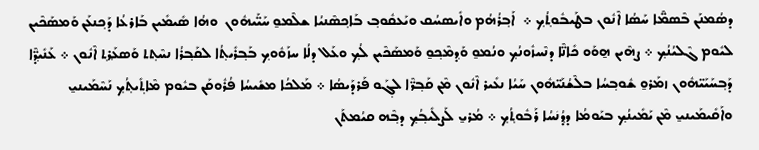ܕܤܳܡܢܰܢ ܒܶܤܡ̈ܶܐ ܚܰܤܳܐ ܐܶܢܽܘܢ ܒܛܰܝܒܽܘܬ݂ܳܟ݂ ܀  ܐܰܒ݂ܪܳܗܳܡ ܘܐܺܝܤܚܳܩ ܘܝܰܥܩܽܘܒ݂ ܒܰܐܟ݂ܤܶܢܝܳܐ ܫܠܶܡܘ̱ ܚܰܝ̈ܰܝܗܽܘܢ  ܘܗܳܐ ܤܺܝܡܺܝܢ ܒܰܐܪܥܳܐ ܕܰܟ݂ܢܥܰܢ ܘܰܡܤܰܟܶܝܢ ܠܝܽܘܡ ܓܶܠܝܳܢܳܟ݂ ܀ ܨܗܶܝܢ ܗ̱ܘܰܘ ܟܺܐܢ̈ܶܐ ܕܢܶܚܙܽܘܢܳܟ݂ ܘܢܳܡܘ̱ ܘܰܕ݂ܡܶܟ݂ܘ̱ ܘܰܡܤܰܟܶܝܢ ܠܳܟ݂ ܘܥܰܠ ܕܠܳܐ ܚܙܰܘܽܘܟ݂ ܒܰܒ݂ܪܺܝܬ݂ܳܐ ܠܩܰܒ݂ܪܳܐ ܢܚܶܬ݂ܬ ܘܰܤܥ݂ܰܪܬ݂ ܐܶܢܽܘܢ ܀ ܥܰܢܺܝܕ݂̈ܶܐ ܕܰܒ݂ܚܰܝܰܝ̈ܗܽܘܢ ܙܡܰܪܘ̱ ܫܽܘܒ݂ܚܳܐ ܒܠܶܫܳܢܰܝ̈ܗܽܘܢ ܚܰܝܳܐ ܢܥܺܝܪ ܐܶܢܽܘܢ ܡܶܢ ܩܰܒ݂ܪ̈ܶܐ ܠܓ݂ܰܘ ܦܰܪܕܰܝܤܳܐ ܀ ܡܰܠܟܳܐ ܡܫܺܝܚܳܐ ܦܳܪܽܘܩܰܢ ܒܝܽܘܡ ܡܶܐܬ݂ܺܝܬ݂ܳܟ݂ ܢܰܚܶܡܰܝܢܝ̱ ܘܐܰܩܺܝܡܰܝܢܝ̱ ܡܶܢ ܝܰܡܺܝܢܳܟ݂ ܒܝܰܘܡܳܐ ܕܕ݂ܳܢܿܚܳܐ ܪܰܒܽܘܬ݂ܳܟ݂ ܀ ܡܳܪܝ̱ ܠܰܨܠܺܝܒ݂ܳܟ݂ ܕܒ݂ܶܗ ܩܝܳܡܬܰܢ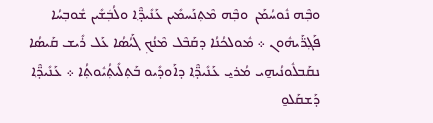ܘܒ݂ܶܗ ܢܽܘܚܳܡܰܢ  ܘܒ݂ܶܗ ܡܶܬ݂ܢܰܚܡܺܝܢ ܥܰܢܺܝܕ݂̈ܶܐ ܘܠܳܒ݂ܿܫܺܝܢ ܫܽܘܒ݂ܚܳܐ ܦܰܓ݂ܪ̈ܰܝܗܽܘܢ ܀ ܡܽܘܠܟܳܢܳܐ ܕܩܰܒܶܠ ܡܶܢܳܟ݂ ܓܰܝܳܤܳܐ ܥܰܠ ܪܺܝܫ ܩܰܝܤܳܐ ܢܩܰܒܠܽܘܢܳܝܗ̱ܝ ܡܳܪܝ̱ ܥܰܢܺܝܕ݂̈ܶܐ ܕܐܰܘܕܺܝܘ ܒܰܬ݂ܠܺܝܬ݂ܳܝܽܘܬ݂ܳܐ ܀ ܥܰܢܺܝܕ݂̈ܶܐ ܕܰܫܩܰܠܘ̱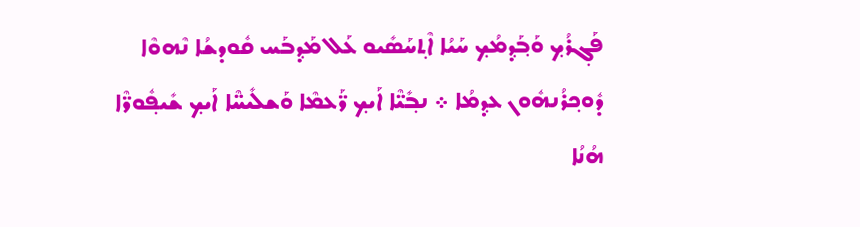ܦܰܓ݂ܪܳܟ݂ ܘܰܒ݂ܰܕ݂ܡܳܟ݂ ܚܰܝܳܐ ܐܶܬ݂ܚܰܤܺܝܘ ܥܰܠ ܡܰܕ݂ܒܰܚ ܩܽܘܕܫܳܐ ܢܶܗܘܶܐ ܕܽܘܟ݂ܪܳܢܗܽܘܢ ܥܕ݂ܡܳܐ ܀ ܢܒ݂ܺܝ̈ܶܐ ܐܰܝܟ݂ ܪ̈ܰܥܡܶܐ ܘܰܫܠܺܝܚ̈ܶܐ ܐܰܝܟ݂ ܫܺܝܦ݂ܽܘܪ̈ܶܐ ܗܳܢܳܐ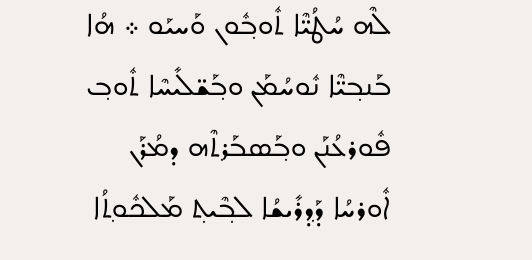ܠܶܗ ܚܳܛܳܝ̈ܶܐ ܬܽܘܒ݂ܽܘܢ ܘܰܚܝܰܘ ܀ ܗܳܐ ܒܰܢܒ݂ܝ̈ܶܐ ܢܽܘܚܳܡܰܢ ܘܒ݂ܰܫ̈ܠܺܝܚܶܐ ܬܽܘܒ݂ ܦܽܘܪܥܳܢܰܢ ܘܒ݂ܰܤܒܰܪܬ݂ܶܗ ܕܡܳܪܰܢ ܐܽܘܪܚܳܐ ܕܰܕ݂ܪܺܝܫܳܐ ܠܒ݂ܶܝܬ݂ ܡܰܠܟܽܘܬ݂ܳܐ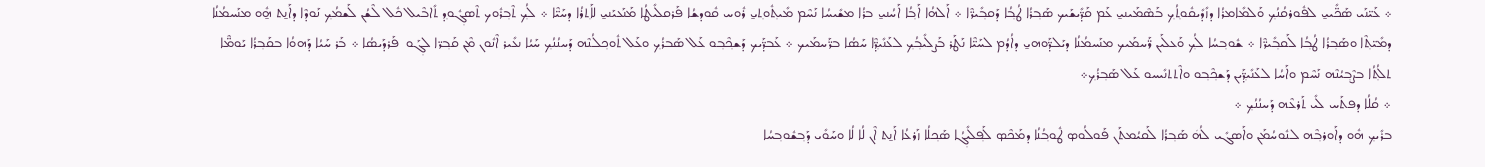܀ ܥܰܝ̈ܢܰܝ ܤܰܟ̈ܺܝܝ̱ ܠܦܽܘܪܩܳܢܳܟ݂ ܘܰܠܡܺܐܡܪܳܐ ܕܙܺܕܺܝܩܽܘܬ݂ܳܟ݂ ܒܰܤܶܡܰܝܢܝ̱ ܥܰܡ ܩܰܕ̈ܺܝܫܰܝܟ ܤܰܒ݂ܪܳܐ ܛܳܒ݂ܳܐ ܕܰܩܒ݂ܺܝܪ̈ܶܐ ܀ ܐܰܠܗܳܐ ܐܰܒ݂ܳܐ ܐܰܚܳܢܝ̱ ܒܪܳܐ ܡܫܺܝܚܳܐ ܢܰܚܶܡ ܡܺܝܬ݂ܽܘܬ݂ܝ̱ ܪܽܘܚ ܩܽܘܕܫܳܐ ܦܰܪܩܠܺܝܛܳܐ ܡܰܢܰܥܝܰܢܝ̱ ܠܐܰܬ݂ܪܳܐ ܕܚܰܝ̈ܶܐ ܀ ܠܳܟ݂ ܬܶܒ݂ܪܽܘܟ ܬܶܤܓ݂ܽܘܕ݂ ܬܺܐܒܶܝܠ ܟܽܠ ܠܶܫܳܢ ܠܰܫܡܳܟ݂ ܢܰܘܕܶܐ ܕܐܰܢ̱ܬ ܗ̱ܽܘ ܡܢܰܚܡܳܢܳܐ ܕܡܺܝ̈ܬ݂ܶܐ ܘܤܰܒ݂ܪܳܐ ܛܳܒ݂ܳܐ ܠܰܩܒ݂ܺܝܪ̈ܶܐ ܀ ܫܽܘܒ݂ܚܳܐ ܠܳܟ݂ ܘܰܥܠܰܝܢ ܪ̈ܰܚܡܰܝܟ ܡܢܰܚܡܳܢܳܐ ܕܝܰܠܕ̈ܰܘܗܝ̱ ܕܐܳܕܳܡ ܠܚܰܝ̈ܶܐ ܢܰܛܰܪ ܒܰܨܠܺܝܒ݂ܳܟ݂ ܠܥܰܢܺܝܕ݂̈ܶܐ ܚܰܤܳܐ ܒܪ̈ܰܚܡܰܝܟ ܀ ܥܰܒܕ̈ܰܝܟ ܕܰܫܟ݂ܶܒ݂ܘ ܥܰܠ ܤܰܒܪܳܟ݂ ܘܥܰܠ ܬܽܘܟ݂ܠܳܢܶܗ ܕܰܚܢܳܢܳܟ݂ ܚܰܝܳܐ ܢܥܺܝܪ ܐܶܢܽܘܢ ܡܶܢ ܩܰܒ݂ܪ̈ܐ ܠܓ݂ܰܘ  ܦܰܪܕܰܝܤܳܐ ܀ ܒܰܪ ܚܰܝܳܐ ܕܰܗܘܳܐ ܒܩܰܒ݂ܪܳܐ ܝܰܘܡ̈ܶܐ ܬܠܳܬ݂ܳܐ ܒܨܶܒ݂ܝܳܢܶܗ ܢܰܚܶܡ ܘܐܰܚܳܐ ܠܥܰܢܺܝܕ݂̈ܰܝܢ ܕܰܫܟ݂ܶܒ݂ܘ ܘܐܶܬܬܢܺܝܚܘ ܥܰܠ ܤܰܒ݂ܪܳܟ݂܀
܀ ܩܳܠܳܐ ܕܦܬܰܚ ܠܺܝ ܬܰܪܥܶܗ ܕܰܚܢܳܢܳܟ݂ ܀
ܒܪܺܝܟ݂ ܗܽܘ ܕܐܰܘܪܒ݂ܶܗ ܠܢܽܘܚܳܡܰܢ ܘܐܰܤܓܺܝ ܠܳܗܿ ܤܰܒ݂ܪܳܐ ܠܰܩܝܳܡܬܰܢ ܦܰܘܠܳܘܤ ܛܽܘܒ݂ܳܢܳܐ ܕܡܰܟܶܤ ܠܰܦ݂ܠܺܝܓ݂ܳܐ ܤܰܟ݂ܠܳܐ ܙܰܪܥܳܐ ܐܰܢ̱ܬ ܐܶܢ ܠܳܐ ܠܳܐ ܘܚܰܘܺܝ ܕܰܒ݂ܫܽܘܒ݂ܚܳܐ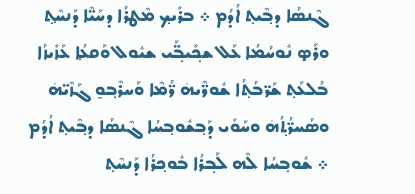ܓܶܢܤܳܐ ܕܒ݂ܶܝܬ݂ ܐܳܕܳܡ ܀ ܒܪܺܝܟ݂ ܡܶܛܪܳܐ ܕܚܰܝ̈ܶܐ ܕܰܢܚ݂ܶܬ݂ ܘܪܰܤ ܢܽܘܚܳܡܳܐ ܥܰܠ ܫܟ݂ܺܝܒ݂̈ܰܝ ܫܝܽܘܠ ܘܰܩܥ݂ܳܐ ܥܰܙܺܝܙܳܐ ܒܳܠܥܰܬ݂ ܫܰܪ̈ܒܳܬ݂ܳܐ ܫܽܘܪ̈ܶܝܗܿ ܪ̈ܳܡܶܐ ܘܰܚܪܶܒ݂ܘ̱ ܓܰܙܶܝ̈ܗܿ ܘܤܳܚܪ̈ܳܬ݂ܳܗܿ ܘܚܰܘܺܝ ܕܰܒ݂ܫܽܘܒ݂ܚܳܐ ܓܶܢܤܳܐ ܕܒ݂ܶܝܬ݂ ܐܳܕܳܡ ܀ ܫܽܘܒ݂ܚܳܐ ܠܶܗ ܠܰܒ݂ܪܳܐ ܒܽܘܟ݂ܪܳܐ ܕܰܢܚܶܬ݂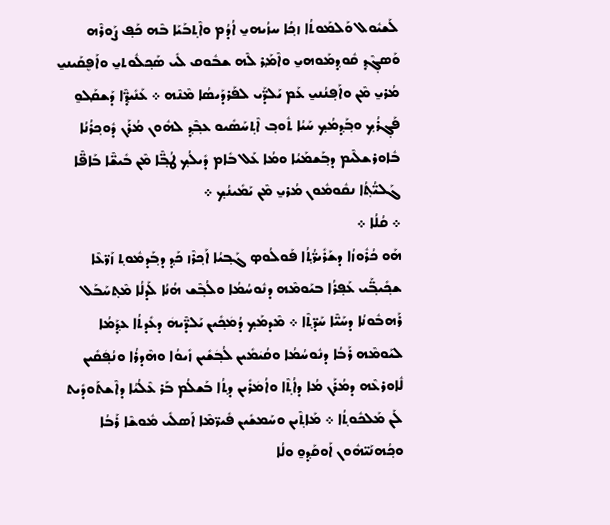ܠܰܫܝܽܘܠ ܘܰܠܡܰܘܬܳܐ ܙܟ݂ܳܐ ܚܙܳܝܗܝ̱ ܐܳܕܳܡ ܘܐܶܬ݂ܒܰܝܰܐ ܒܶܗ ܟܰܦ݂ ܨܰܘܪܶܗ ܘܰܤܓ݂ܶܕ݂ ܩܽܘܕ݂ܡܰܘܗܝ̱ ܘܐܶܡ݂ܰܪ ܠܶܗ ܫܒܽܘܩ ܠܺܝ ܤܰܟ݂ܠܽܘܬܝ̱ ܘܐܰܦܷܩܰܝܢܝ̱ ܡܳܪܝ̱ ܡܶܢ ܘܐܰܦ݂ܢܳܢܝ̱ ܥܰܡ ܝܰܠܕ̈ܰܝ ܠܦܰܪܕܰܝܤܳܐ ܡܶܢܶܗ ܀ ܥܰܢܺܝܕ݂̈ܶܐ ܕܰܫܩ݂ܰܠܘ̱ ܦܰܓ݂ܪܳܟ݂ ܘܒ݂ܰܕ݂ܡܳܟ݂ ܚܰܝܳܐ ܬܽܘܒ݂ ܐܶܬ݂ܚܰܤܺܝܘ ܥܒ݂ܶܕ݂ ܠܗܽܘܢ ܡܳܪܰܢ ܕܽܘܟ݂ܪܳܢܳܐ ܒܽܐܘܪܫܠܶܝܡ ܕܒ݂ܰܫܡܰܝܳܐ ܘܡܳܐ ܥܰܠ ܒܺܐܡ ܕܺܝܠܳܟ݂ ܛܳܒ݂̈ܶܐ ܡܶܢ ܒܺܝܫ̈ܶܐ ܒܰܐܦ̈ܶܐ ܓܰܠܝ̈ܳܬ݂ܳܐ ܢܩܽܘܡܽܘܢ ܡܳܪܝ̱ ܡܶܢ ܝܰܡܺܝܢܳܟ݂ ܀
܀ ܩܳܠܳܐ ܀
ܗܰܘ ܟܳܪܽܘܙܳܐ ܕܫܰܪܺܝܪ̈ܳܬ݂ܳܐ ܦܰܘܠܳܘܤ ܓܰܒ݂ܝܳܐ ܐܰܟ݂ܪܶܙ ܟܰܕ݂ ܕܒ݂ܰܕܡܽܘܬ݂ ܙܰܪ̈ܥܶܐ ܫܟ݂ܺܝܒ݂̈ܰܝ ܥܰܦ݂ܪܳܐ ܒܝܰܘܡܶܗ ܕܢܽܘܚܳܡܳܐ ܘܠܳܒ݂ܶܫ ܗܳܢܳܐ ܠܰܕܠܳܐ ܡܶܬ݂ܚܰܒܰܠ ܪܰܗܒܽܘܢܳܐ ܕܚܰܝ̈ܶܐ ܚܰܕ̈ܬ݂ܶܐ ܀ ܡܶܕܡܰܟ݂ ܕܳܡܿܟ݂ܺܝܢ ܝܰܠܕ̈ܶܝܗܿ ܕܥܺܕܬܳܐ ܥܕ݂ܰܡܳܐ ܠܝܰܘܡܶܗ ܪܰܒܳܐ ܕܢܽܘܚܳܡܳܐ ܘܩܳܝܿܡܺܝܢ ܠܳܒ݂ܿܫܺܝܢ ܙܺܝܘܳܐ ܘܗܶܕܪܳܐ ܘܢܳܦ݂ܿܩܺܝܢ ܠܽܐܘܪܥܶܗ ܕܡܳܪܰܢ ܡܳܐ ܕܐܳܬ݂ܶܐ ܘܐܳܡܿܪܺܝܢ ܕܬ݂ܳܐ ܒܰܫܠܳܡ ܒܰܪ ܥܶܠܳܝܳܐ ܕܐܶܫܬܰܘܕܺܝܬ ܠܰܢ ܡܰܠܟܽܘܬ݂ܳܐ ܀ ܡܰܐܬ݂ܶܝܢ ܘܚܰܡܫܺܝܢ ܦܺܝܪ̈ܡܶܐ ܐܰܤܠܺܝ ܡܽܘܫܶܐ ܪܰܒܳܐ ܘܟ݂ܳܗܢܰܝ̈ܗܽܘܢ ܐܰܘܩܰܕ݂ܘ̱ ܘܠܳܐ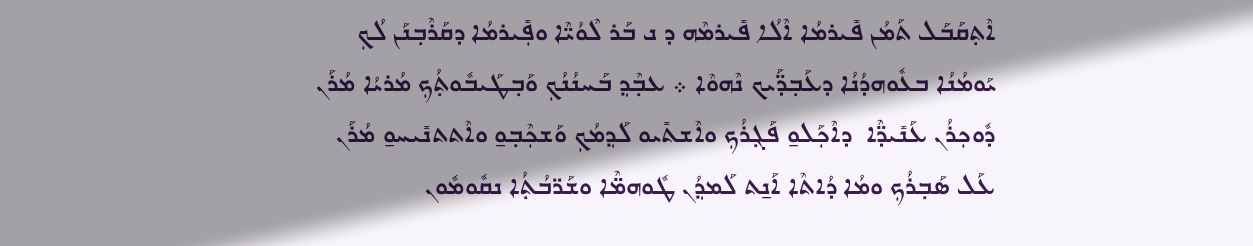ܐܶܬ݂ܩܰܒܰܠ ܬܰܡܳܢ ܦܺܝܪܡܳܐ ܐܶܠܳܐ ܦܺܝܪܡܶܗ ܕ ܢ ܒܰܪ ܠܶܘܳܝ̈ܶܐ ܘܦ݂ܺܝܪܡܳܐ ܕܩܰܪܶܒ݂ܢܰܢ ܠܳܟ݂ ܝܰܘܡܳܢܳܐ ܒܥܽܘܗܕܳܢܳܐ ܕܥܰܒ݂ܕ̈ܰܝܟ ܢܶܗܘܶܐ ܀ ܥܒ݂ܶܕ݂ ܒܰܚܢܳܢܳܟ݂ ܘܰܒ݂ܛܰܝܒܽܘܬ݂ܳܟ݂ ܡܳܪܝܳܐ ܡܳܪܰܢ ܕܽܘܟ݂ܪܳܢ ܥܰܢܺܝܕ̈ܶܐ  ܕܐܶܟ݂ܰܠܘ̱ ܦܰܓ݂ܪܳܟ݂ ܘܐܶܫܬܺܝܘ ܠܰܕ݂ܡܳܟ݂ ܘܰܫܟ݂ܶܒ݂ܘ̱ ܘܐܶܬܬܢܺܝܚܘ̱ ܡܳܪܰܢ ܥܰܠ ܤܰܒ݂ܪܳܟ݂ ܘܡܳܐ ܕܳܐܬܶܐ ܐܰܢ̱ܬ ܠܰܡܕ݂ܳܢ ܛܽܘܗܡ̈ܶܐ ܘܫܰܪ̈ܒܳܬ݂ܳܐ ܢܩܽܘܡܽܘܢ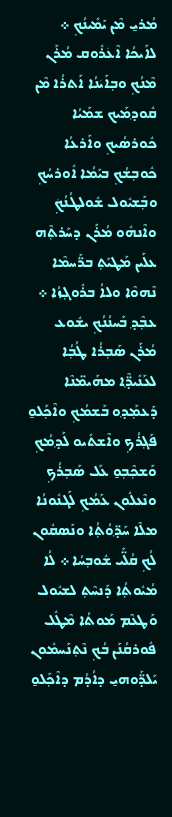ܡܳܪܝ̱ ܡܶܢ ܝܰܡܺܝܢܳܟ݂ ܀ ܠܐܰܝܟܳܐ ܐܶܥܿܪܽܘܩ ܡܳܪܰܢ ܡܶܢܳܟ݂ ܘܒ݂ܐܰܝܿܢܳܐ ܐܰܬܪܳܐ ܡܶܢ ܩܽܘܕ݂ܡܰܝܟ ܫܡܰܝܳܐ ܟܽܘܪܤܳܝܟ݂ ܘܐܰܪܥܳܐ ܟܽܘܒ݂ܫܳܟ݂ ܒܝܰܡܳܐ ܐܽܘܪܚܳܟ݂ ܘܒ݂ܰܫܝܽܘܠ ܫܽܘܠܛܳܢܳܟ݂ܿ ܘܐܶܢܗܽܘ ܡܳܪܰܢ ܕܚܰܪܬ݂ܶܗ ܥܠܰܝܢ ܡܰܛܝܰܬ݂ ܒܪ̈ܰܚܡܶܐ ܢܶܗܘܶܐ ܘܠܐܳ ܒܪܽܘܓ݂ܙܳܐ ܀ ܥܒ݂ܶܕ݂ ܒܰܚܢܳܢܳܟ݂ ܝܫܽܘܥ ܡܳܪܰܢ ܤܰܒ݂ܪܳܐ ܛܳܒ݂ܳܐ ܠܥܰܢܺܝܕ݂̈ܶܐ ܡܗܰܝܡ̈ܢܶܐ ܕܰܥܡ݂ܰܕ݂ܘ ܒܰܫܡܳܟ݂ ܘܐܶܟ݂ܰܠܘ̱ ܦܰܓ݂ܪܳܟ݂ ܘܐܶܫܬܺܝܘ ܠܰܕ݂ܡܳܟ݂ ܘܰܫܟ݂ܶܒ݂ܘ̱ ܥܰܠ ܤܰܒ݂ܪܳܟ݂ ܘܢܶܥܠܽܘܢ ܥܰܡܳܟ݂ ܠܰܓܢܽܘܢܳܐ ܡܠܶܐ ܚܰܕ݂̈ܘܳܬ݂ܳܐ ܘܢܰܤܩܽܘܢ ܠܳܟ݂ ܩܳܠ̈ܰܝ ܫܽܘܒ݂ܚܳܐ ܀ ܠܳܐ ܡܳܝܽܘܬ݂ܳܐ ܕܰܢܚܶܬ݂ ܠܫܝܽܘܠ ܘܰܛܥܶܡ ܡܰܘܬܳܐ ܡܶܛܽܠ ܦܽܘܪܩܳܢܰܢ ܒܳܟ݂ ܢܶܬ݂ܢܰܚܡܽܘܢ ܝܰܠܕ̈ܰܘܗܝ̱ ܕܐܳܕܳܡ ܕܐܶܟ݂ܰܠܘ̱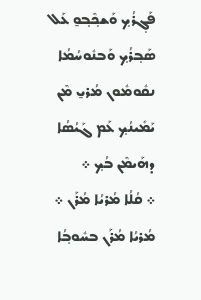ܦܰܓ݂ܪܳܟ݂ ܘܰܫܟ݂ܶܒ݂ܘ̱ ܥܰܠ ܤܰܒ݂ܪܳܟ݂ ܘܰܒܢܽܘܚܳܡܳܐ ܢܩܽܘܡܽܘܢ ܡܳܪܝ̱ ܡܶܢ ܝܰܡܺܝܢܳܟ݂ ܥܰܡ ܓܰܝܳܤܳܐ ܕܗܰܝܡܶܢ ܒܳܟ݂ ܀
܀ ܩܳܠܳܐ ܡܳܪܝܳܐ ܡܳܪܰܢ ܀
ܡܳܪܝܳܐ ܡܳܪܰܢ ܒܚܽܘܒ݂ܳܐ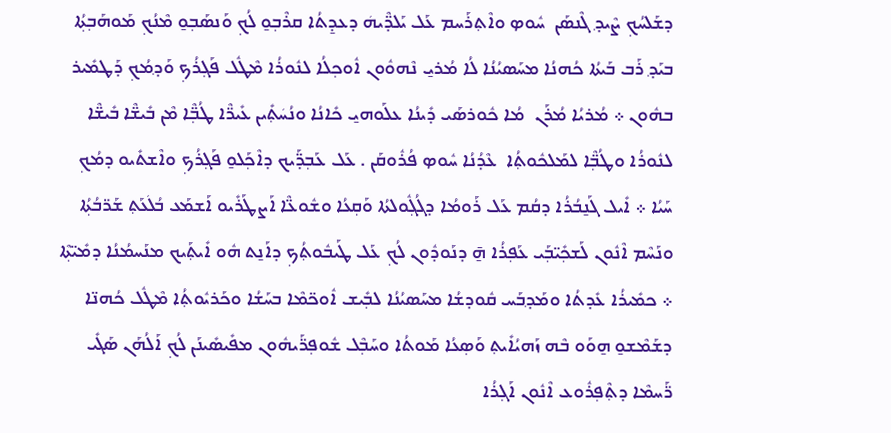ܕܫܰܠܚܳܟ݂ ܨܶܝܕ݂ ܓܶܢܤܰܢ  ܚܽܘܤ ܘܐܶܬ݂ܪܰܚܡ ܥܰܠ ܝܰܠܕ̈ܶܝܗܿ ܕܥܕ̱ܬܳܐ ܩܪܶܒ݂ܘ̱ ܠܳܟ݂ ܘܰܢܤܰܒ݂ܘ̱ ܡܶܢܳܟ݂ ܡܰܘܗܰܒ݂ܬ݂ܳܐ ܒܝܰܕ݂ ܪܰܒ ܒܰܝܬܳܐ ܟܳܗܢܳܐ ܡܚܰܤܝܳܢܳܐ ܠܳܐ ܡܳܪܝ̱ ܢܶܗܘܽܘܢ ܐܽܘܟ݂ܠܳܐ ܠܢܽܘܪܳܐ ܡܶܛܽܠ ܦܰܓ݂ܪܳܟ݂ ܘܰܕ݂ܡܳܟ݂ ܕܰܛܡܺܝܪ ܒܗܽܘܢ ܀ ܡܳܪܝܳܐ ܡܳܪܰܢ  ܡܳܐ ܟܽܘܪܤܰܝ ܕܺܝܢܳܐ ܥܠܰܘܗܝ̱ ܟܺܐܢܳܐ ܘܢܳܚܿܬ݂ܺܝܢ ܥܺܝܪ̈ܶܐ ܛܳܒ݂̈ܶܐ ܡܶܢ ܒܺܝܫ̈ܶܐ ܒܺܝܫ̈ܶܐ ܠܢܽܘܪܳܐ ܘܛܳܒ݂̈ܶܐ ܠܡܰܠܟܽܘܬ݂ܳܐ  ܥܶܕܳܢܳܐ ܚܽܘܤ ܦܳܪܽܘܩܰܢ . ܥܰܠ ܥܰܒ݂ܕ̈ܰܝܟ ܕܐܶܟ݂ܰܠܘ̱ ܦܰܓ݂ܪܳܟ݂ ܘܐܶܫܬܺܝܘ ܕܡܳܟ݂ ܚܰܝܳܐ ܀ ܐܺܝܠ ܓܰܢ̱ܒܳܪܳܐ ܕܩܳܡ ܥܰܠ ܪܰܘܡܳܐ ܕܓܳܓ݂ܽܘܠܬܳܐ ܘܰܩ݂ܥܳܐ ܘܫܽܘܥ̈ܶܐ ܐܰܨܛܰܪܺܝܘ ܐܰܫܡܰܥ ܒܳܠܿܥܰܬ݂ ܫܰܪ̈ܒܳܬ݂ܳܐ ܘܢܰܚܶܡ ܐܶܢܽܘܢ ܠܰܫܟ݂ܺܝ̈ܒ݂ܰܝ ܥܰܦ݂ܪܳܐ ܗ̱̄ ܕܢܰܘܕܽܘܢ ܠܳܟ݂ ܥܰܠ ܛܰܝܒܽܘܬ݂ܳܟ݂ ܕܐܰܢ̱ܬ ܗܽܘ ܐܺܝܬ݂ܰܝܟ ܡܢܰܚܡܳܢܳܐ ܕܡܺܝ̈ܬ݂ܶܐ ܀ ܟܡܺܝܪܳܐ ܥܺܕܬܳܐ ܘܡܰܕ݂ܒܰܚ ܩܽܘܕܫܳܐ ܡܚܰܤܝܳܢܳܐ ܠܒ݂ܺܝܫ ܐܽܘܟ̈ܡܶܐ ܒܚܰܫܳܐ ܘܟܰܪܝܽܘܬ݂ܳܐ ܡܶܛܽܠ ܟܳܗܢ̈ܐ ܕܫܰܡܶܫܘ̱ ܗ̱ܘܰܘ ܒܶܗ ܙܰܗܝܳܐܺܝܬ݂ ܘܰܤ݂ܥܳܐ ܡܰܘܬܳܐ ܘܚܰܒ݂ܶܠ ܫܽܘܦ݂ܪ̈ܰܝܗܽܘܢ ܡܦܺܝܤܺܝܢܰܢ ܠܳܟ݂ ܐܰܠܳܗܰܢ ܤܰܓܺܝ ܪ̈ܰܚܡܶܐ ܕܬ݂ܶܦ݂ܪܽܘܥ ܐܶܢܽܘܢ ܐܰܓ݂ܪܳܐ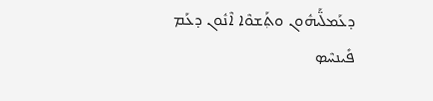ܕܥܰܡܠ̈ܰܝܗܽܘܢ ܘܬ݂ܰܫܘܶܐ ܐܶܢܽܘܢ ܕܥܰܡ ܦܺܝܢܚܶܤ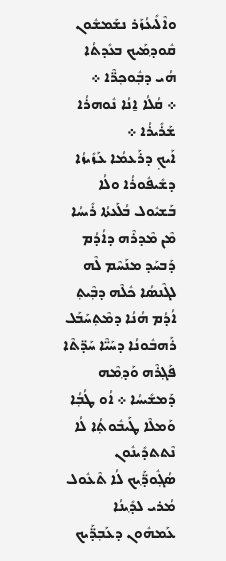ܘܐܶܠܺܝܥܳܙܰܪ ܢܫܰܡܫܽܘܢ ܩܽܘܕ݂ܡܰܝܟ ܒܥܺܕܬܳܐ ܗܳܝ ܕܒ݂ܽܘܟ݂ܪ̈ܶܐ ܀
܀ ܩܳܠܳܐ ܐ̱ܢܳܐ ܢܽܘܗܪܳܐ ܫܰܪܺܝܪܳܐ ܀
ܐܰܝܟ݂ ܕܪܰܥܡܳܐ ܥܰܙܺܝܙܳܐ ܕܫܺܝܦܽܘܪܳܐ ܘܠܳܐ ܒܰܫܝܽܘܠ ܒܳܠܰܥܬܳܐ ܪܺܝܚܳܐ ܡܶܢ ܡܶܕܪܶܗ ܕܐܳܕܳܡ ܕܰܒܚܰܕ ܡܢܰܚܶܡ ܠܶܗ ܠܓܶܢܤܳܐ ܟܽܠܶܗ ܕܒ݂ܶܝܬ݂ ܐܳܕܳܡ ܗܳܢܳܐ ܕܡܶܬ݂ܚܰܒܰܠ ܪܰܗܒܽܘܢܳܐ ܕܚܰܝ̈ܶܐ ܚܰܕ̈ܬܶܐ ܦܰܓ݂ܪܶܗ ܘܰܕ݂ܡܶܗ ܕܰܡܫܺܝܚܳܐ ܀ ܐܳܘ ܛܳܒ݂ܳܐ ܘܰܡܠܶܐ ܛܰܝܒܽܘܬ݂ܳܐ ܠܳܐ ܢܶܬܬܕܺܝܢܽܘܢ ܤܳܓ݂ܽܘܕ݂̈ܰܝܟ ܠܳܐ ܬܶܥܽܘܠ ܡܳܪܝ ܠܕ݂ܺܝܢܳܐ ܥܰܡܗܽܘܢ ܕܥܰܒ݂ܕ̈ܰܝܟ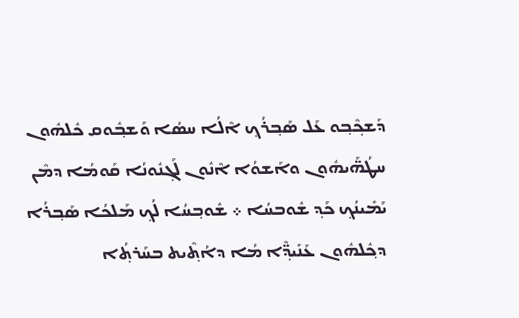ܕܰܫܟ݂ܶܒ݂ܘ ܥܰܠ ܤܰܒ݂ܪܳܟ݂ ܐܶܠܳܐ ܚܤܳܐ ܘܰܫܒ݂ܽܘܩ ܟܽܠܗܽܘܢ ܚܛܳܗ̈ܰܝܗܽܘܢ ܘܐܰܫܘܳܐ ܐܶܢܽܘܢ ܠܰܓ݂ܢܽܘܢܳܐ ܩܰܘܡܳܐ ܕܡܶܢ ܝܰܡܺܝܢܳܟ݂ ܟܰܕ݂ ܫܽܘܒܚܳܐ ܀ ܫܽܘܒ݂ܚܳܐ ܠܳܟ݂ ܡܰܠܟܳܐ ܤܰܒ݂ܪܳܐ ܕܟ݂ܽܠܗܽܘܢ ܥܰܢܺܝܕ݂̈ܶܐ ܡܳܐ ܕܐܳܬ݂ܶܝܬ ܒܚܰܪܬ݂ܳܐ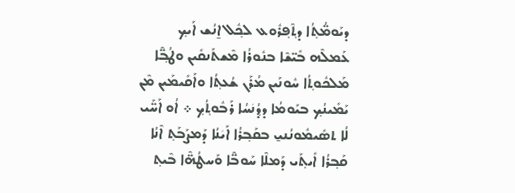ܕܝܰܘܡ̈ܳܬ݂ܳܐ ܕܬ݂ܶܦ݂ܪܽܘܥ ܠܟ݂ܽܠ ܐ̱ܢܳܫ ܐܰܝܟ݂ ܥܰܡܠܶܗ ܒܺܝ̈ܫܶܐ ܒܢܽܘܪܳܐ ܡܶܫܬܰܢܩܺܝܢ ܘܛܳܒ݂̈ܶܐ ܡܰܠܟܽܘܬ݂ܳܐ ܚܽܘܢܰܝܢ ܡܳܪܰܢ ܫܳܥܬ݂ܳܐ ܘܐܰܩܺܝܡܰܝܢ ܡܶܢ ܝܰܡܺܝܢܳܟ݂ ܒܝܰܘܡܳܐ ܕܕ݂ܳܢܿܚܳܐ ܪܰܒܽܘܬ݂ܳܟ݂ ܀ ܐܳܘ ܐܰܚ̈ܰܝ ܠܳܐ ܬܤܺܝܡܽܘܢܳܢܝ̱ ܒܩܰܒ݂ܪܳܐ ܐܰܝܿܢܳܐ ܕܰܡܨܰܒܰܬ݂ ܐܶܢܳܐ ܩܰܒ݂ܪܳܐ ܐܺܝܬ݂ܰܝ ܕܰܡܠܶܐ ܚܰܘܒ̈ܶܐ ܘܰܚܛܳܗ̈ܶܐ ܒܶܝܬ݂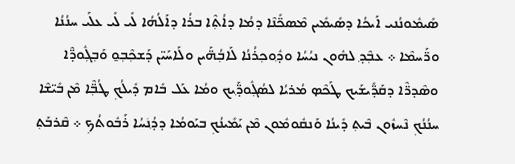ܤܺܝܡܽܘܢܳܢܝ ܐܰܝܟܳܐ ܕܤܺܝܡܺܝܢ ܡܶܤܟ̈ܺܢܶܐ ܕܡܳܐ ܕܐܳܬ݂ܶܐ ܒܪܳܐ ܕܐܰܠܳܗܳܐ ܠܺܝ ܠܺܝ ܥܠܰܝ ܚܢܳܢܳܐ ܘܪ̈ܰܚܡܶܐ ܀ ܥܒ݂ܶܕ݂ ܠܗܽܘܢ ܢܝܳܚܳܐ ܘܕ݂ܽܘܟ݂ܪܳܢܳܐ ܠܰܐܒ݂ܳܗ̈ܰܝܢ ܘܠܰܐܚܰܝ̈ܢ ܕܰܫܟ݂ܶܒ݂ܘ̱ ܘܰܒ݂ܓ݂ܽܘܕ̈ܶܐ ܘܤܶܕܪ̈ܶܐ ܕܩܰܕ̈ܺܝܫܰܝܟ ܛܰܟܶܤ ܡܳܪܝܳܐ ܠܤܳܓ݂ܽܘܕ݂̈ܰܝܟ ܘܡܳܐ ܥܰܠ ܒܺܐܡ ܕܺܝܠܳܟ݂ ܛܳܒ݂̈ܶܐ ܡܶܢ ܒܺܝ̈ܫܶܐ ܚܢܳܢܳܟ݂ ܢܶܚܙܽܘܢ ܒܶܝܬ݂ ܕܺܝܢܳܐ ܘܰܢܩܽܘܡܽܘܢ ܡܶܢ ܝܰܡܺܝܢܳܟ݂ ܒܝܰܘܡܳܐ ܕܕ݂ܳܢܿܚܳܐ ܪܰܒܽܘܬܳܟ݂ ܀ ܩܶܪܒܰܬ݂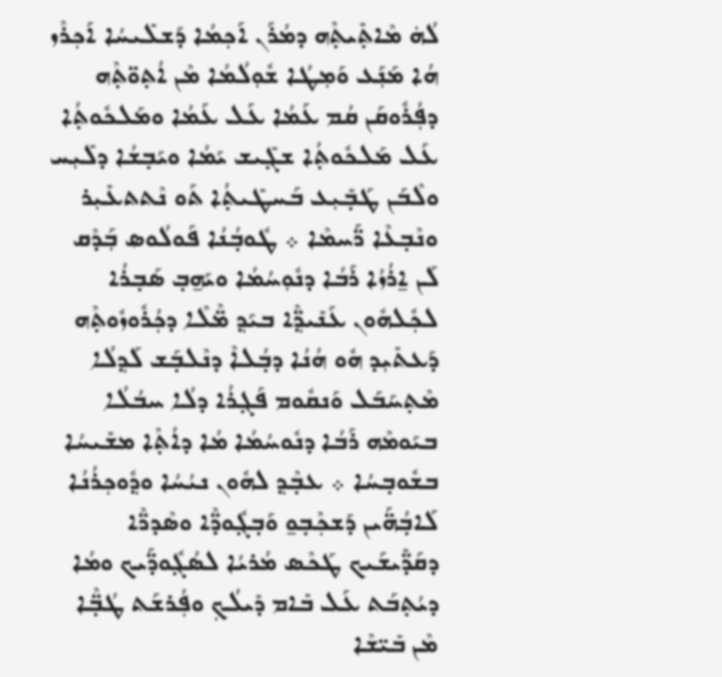ܠܳܗܿ ܡܶܐܬ݂ܺܝܬ݂ܶܗ ܕܡܳܪܰܢ ܐܰܟ݂ܡܳܐ ܕܰܫܠܺܝܚܳܐ ܐܰܟ݂ܪܶܙ ܗܳܐ ܡܰܢܼܰܥ ܘܰܡܼܛܳܐ ܫܽܘܼܠܳܡܳܐ ܡܶܢ ܐܳܬ݂ܘ̈ܬ݂ܶܗ ܕܦ݂ܳܪܽܘܩܰܢ ܩܳܡ ܥܰܡܳܐ ܥܰܠ ܥܰܡܳܐ ܘܡܰܠܟܽܘܬ݂ܳܐ ܥܰܠ ܡܰܠܟܽܘܬ݂ܳܐ ܫܓ݂ܺܝܫ ܝܰܡܳܐ ܘܝܰܒ݂ܫܳܐ ܕܠܺܝܼܚ ܘܠܶܒܰܢ ܛܰܒ݂ܺܝܼܥ ܒܰܚܛܺܝܬ݂ܳܐ ܬܰܘ ܢܶܬܬܥܺܝܼܪ ܘܢܶܒ݂ܥܶܐ ܪ̈ܰܚܡܶܐ ܀ ܛܽܘܒ݂ܳܢܳܐ ܦܰܘܠܳܘܤ ܒܼܰܕܶܩ ܠܰܢ ܐ̱ܪܳܙܳܐ ܪܰܒܳܐ ܕܢܽܘܼܚܳܡܳܐ ܘܝܰܗ̱ܒ݂ ܤܰܒ݂ܪܳܐ ܠܟ݂ܽܠܗܽܘܢ ܥܰܢܺܝܕ݂̈ܶܐ ܒܝܰܕ݂ ܡ̈ܶܠܶܐ ܕܟ݂ܳܪܽܘܙܽܘܬ݂ܶܗ ܕܰܥܬܺܝܼܕ ܗܽܘ ܗܳܢܳܐ ܕܒ݂ܳܠܐܶ ܕܢܶܠܒ݂ܰܫ ܠܰܕ݂ܠܳܐ ܡܶܬ݂ܚܰܒܰܠ ܘܰܢܩܽܘܡ ܦܰܓ݂ܪܳܐ ܕܠܳܐ ܚܒܳܠܳܐ ܒܝܰܘܡܶܗ ܪܰܒܳܐ ܕܢܽܘܚܳܡܳܐ ܡܳܐ ܕܐܳܬ݂ܶܐ ܡܫܺܝܚܳܐ ܒܫܽܘܒ݂ܚܳܐ ܀ ܥܒ݂ܶܕ݂ ܠܗܽܘܢ ܢܝܳܚܳܐ ܘܕ݂ܽܘܟ݂ܪܳܢܳܐ ܠܰܐܒ݂ܳܗ̈ܰܝܢ ܕܰܫܟ݂ܶܒ݂ܘ̱ ܘܰܒ݂ܓ݂ܽܘܕ̈ܶܐ ܘܤܶܕܪ̈ܶܐ ܕܩܰܕ̈ܺܝܫܰܝܟ ܛܰܟܶܤ ܡܳܪܝܳܐ ܠܤܳܓ݂ܽܘܕ̈ܰܝܟ ܘܡܳܐ ܕܝܳܬ݂ܒܰܬ ܥܰܠ ܒܺܐܡ ܕܺܝܠܳܟ݂ ܘܦ݂ܳܪܫܰܬ ܛܳܒ݂̈ܶܐ ܡܶܢ ܒܺܝ̈ܫܶܐ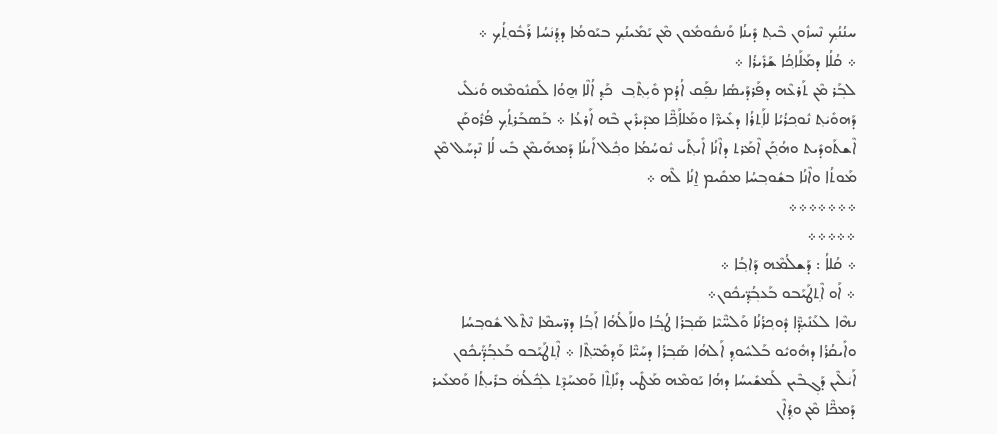ܚܢܳܢܳܟ݂ ܢܶܚܙܽܘܢ ܒܶܝܬ݂ ܕܺܝܢܳܐ ܘܰܢܩܽܘܡܽܘܢ ܡܶܢ ܝܰܡܺܝܢܳܟ݂ ܒܝܰܘܡܳܐ ܕܕ݂ܳܢܿܚܳܐ ܪܰܒܽܘܬ݂ܳܟ݂ ܀
܀ ܩܳܠܳܐ ܕܡܰܠܰܐܟ݂ܳܐ ܫܰܪܺܝܪܳܐ ܀
ܠܒ݂ܰܪ ܡܶܢ ܬܰܪܥܶܗ ܕܦܰܪܕܰܝܤܳܐ ܢܦܼܰܩ ܐܳܕܳܡ ܘܺܝܼܬ݂ܶܒ݂  ܟܰܕ݂ ܐܳܠܶܐ ܗ̱ܘܳܐ ܠܰܩܢܽܘܡܶܗ ܘܳܝܿܠܺܝ ܕܰܗܘܺܝܿܬ݂ ܢܽܘܟ݂ܪܳܝܳܐ ܠܐܰܬ݂ܪܳܐ ܕܥܺܝܪ̈ܶܐ ܘܡܰܠܐܰܟ݂̈ܶܐ ܡܕܰܝܪܺܝܢ ܒܶܗ ܐܰܪܥܳܐ ܀ ܒܰܤܒܰܪܬ݂ܳܟ݂ ܦܳܪܽܘܩܰܢ ܐܶܫܬܰܘܕܺܝܬ ܘܗܳܟ݂ܰܢ ܐܶܡܰܪܬ ܕܐܶܢܳܐ ܐܺܝܬ݂ܰܝ ܢܽܘܚܳܡܳܐ ܘܟ݂ܽܠ ܐܰܝܢܳܐ ܕܰܡܗܰܝܡܶܢ ܒܺܝ ܠܳܐ ܢܶܕܚܰܠ ܡܶܢ ܡܰܘܬܳܐ ܘܐܶܢܳܐ ܒܫܽܘܒ݂ܚܳܐ ܡܩܺܝܡ ܐ̱ܢܳܐ ܠܶܗ ܀
܀܀܀܀܀܀܀
܀܀܀܀܀
܀ ܩܳܠܐܳ : ܕܰܫܠܳܡܶܗ ܕܰܐܒ݂ܳܐ ܀
܀ ܐܰܘ ܐܶܬ݂ܛܰܝܰܒܘ ܒܰܥܒ݂ܳܕ݂̈ܝܟܽܘܢ܀
ܢܗܶܐ ܠܥܰܢܺܝܕ݂̈ܶܐ ܕܽܘܟ݂ܪܳܢܳܐ ܘܰܠܚ̈ܶܝܶܐ ܤܰܒ݂ܪܳܐ ܛܳܒ݂ܳܐ ܘܠܐܰܠܳܗܳܐ ܐܰܒ݂ܳܐ ܕܪ̈ܚܡܶܐ ܢܶܬܶܠ ܫܽܘܒ݂ܚܳܐ ܘܐܺܝܩܳܪܳܐ ܕܗܽܘܝܽܘ ܒܰܠܚܽܘܕ݂ ܐܰܠܗܳܐ ܤܰܒ݂ܪܳܐ ܕܚܰܝ̈ܶܐ ܘܰܕ݂ܡܺܝ̈ܬ݂ܶܐ ܀ ܐܶܬ݂ܛܰܝܰܒܘ ܒܰܥܒ݂ܳܕ̈ܰܝܟܽܘܢ ܐܰܝܿܠܶܝܢ ܕܰܓ݂ܒܶܝܢ ܠܰܡܫܺܝܚܳܐ ܕܗܳܐ ܝܰܘܡܶܗ ܡܰܛܺܝ ܕܢܺܐܬ݂ܶܐ ܘܰܡܚܰܕܶܬ݂ ܠܟ݂ܽܠܳܗܿ ܒܪܺܝܬ݂ܳܐ ܘܰܡܥܺܝܪ ܕܰܡܟ̈ܶܐ ܡܶܢ ܘܕ݂ܳܐܶܢ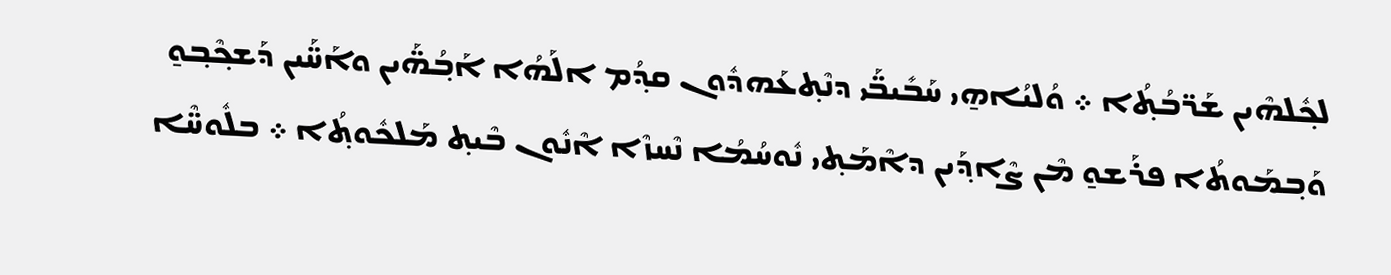ܠܟ݂ܽܠܗܶܝܢ ܫܰܪ̈ܒܳܬ݂ܳܐ ܀ ܘܳܠܝܳܐܗ̱ܝ ܚܰܒܺܝܒ̈ܰܝ ܕܢܶܬ݂ܥܰܗܕܽܘܢ ܩܕ݂ܳܡ ܐܠܰܗܳܐ ܐܰܒ݂ܳܗ̈ܰܝܢ ܘܐܰܚ̈ܰܝܢ ܕܰܫܟ݂ܶܒ݂ܘ̱ ܘܰܒ݂ܡܰܘܬܳܐ ܦܪܰܫܘ̱ ܡܶܢ ܨܶܐܕ݂ܰܝܢ ܕܐܶܡܰܬ݂ܝ ܢܽܘܚܳܡܳܐ ܢܶܚܙܶܐ ܐܶܢܽܘܢ ܒܶܝܬ݂ ܡܰܠܟܽܘܬ݂ܳܐ ܀ ܒܠܽܘܚ̈ܶܐ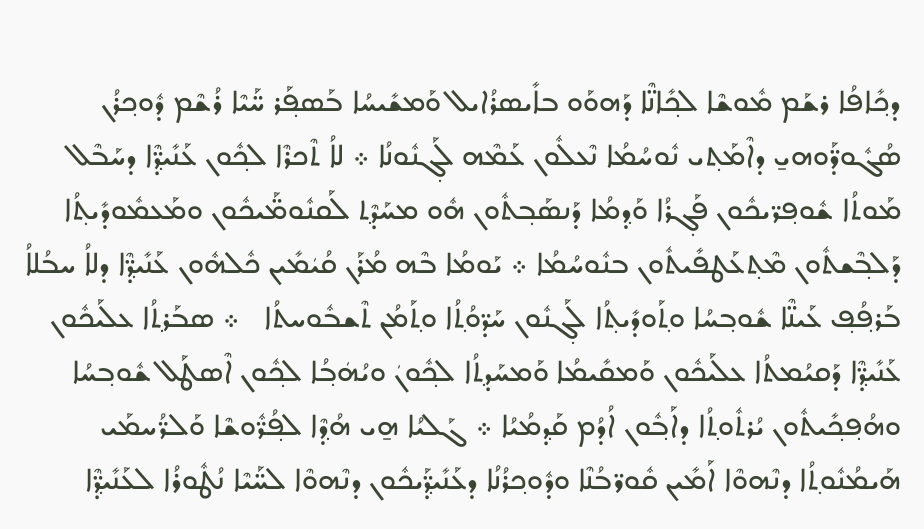ܕܟ݂ܺܐܦܳܐ ܪܫܰܡ ܡܽܘܫܶܐ ܠܟ݂ܺܐܢ̈ܶܐ ܕܰܗܘܰܘ ܒܐܺܝܤܪܳܐܝܠ ܘܰܡܫܺܝܚܳܐ ܒܰܤܦ݂ܰܪ ܚ̈ܰܝܶܐ ܪܳܫܶܡ ܕܽܘܟ݂ܪܳܢ ܤܳܓܽܘܕ̈ܰܘܗܝ̱ ܕܐܶܡܰܬ݂ܝ ܢܽܘܚܳܡܳܐ ܢܶܥܠܽܘܢ ܥܰܡܶܗ ܠܰܓ݂ܢܽܘܢܳܐ ܀ ܠܐܳ ܬܶܟܪܶܐ ܠܟ݂ܽܘܢ ܥܰܢܺܝܕ݂̈ܶܐ ܕܚܰܒܶܠ ܡܰܘܬܳܐ ܫܽܘܦ݂ܪ̈ܝܟܽܘܢ ܦܰܓ݂ܪܳܐ ܘܰܕ݂ܡܳܐ ܕܰܢܣܰܒ݂ܬܽܘܢ ܗܽܘ ܡܚܰܕܶܬ݂ ܠܰܩܢܽܘܡ̈ܰܝܟܽܘܢ ܘܡܰܥܡܽܘܕܺܝܬ݂ܳܐ ܕܰܠܒ݂ܶܫܬܽܘܢ ܡܶܬ݂ܥܰܛܦܺܝܬܽܘܢ ܒܢܽܘܚܳܡܳܐ ܀ ܝܰܘܡܳܐ ܒܶܗ ܡܳܪܰܢ ܩܳܝܿܡܺܝܢ ܟܽܠܗܽܘܢ ܥܰܢܺܝܕ݂̈ܶܐ ܕܠܐܳ ܚܒܳܠܐܳ ܒܰܪܦ݂ܳܦ݂ ܥܰܝܢ̈ܶܐ ܫܽܘܒ݂ܚܳܐ ܘܬ݂ܰܘܕܺܝܬ݂ܳܐ ܠܰܓ݂ܢܽܘܢ ܚܰܕ̈ܘܳܬ݂ܳܐ ܘܬ݂ܰܡܳܢ ܬܶܫܒܽܘܚܬܳܐ   ܀ ܣܒܰܪܬ݂ܳܐ ܥܠܰܝܟܽܘܢ ܥܰܢܺܝܕ݂̈ܶܐ ܕܰܩܝܳܡܬܳܐ ܥܠܰܝܟܽܘܢ ܘܰܡܩܺܝܡܳܐ ܘܰܡܚܰܕܬ݂ܳܐ ܠܟ݂ܽܘܢܿ ܘܝܳܗܿܒ݂ܳܐ ܠܟ݂ܽܘܢ ܐܶܤܛܰܠ ܫܽܘܒ݂ܚܳܐ ܘܗܳܦ݂ܟ݂ܺܝܬܽܘܢ ܝܳܪܬܽܘܬ݂ܳܐ ܕܐܰܒ݂ܽܘܢ ܐܳܕܳܡ ܩܰܕ݂ܡܳܝܳܐ ܀ ܓܰܠܝܳܐ ܗ̱ܝ ܗܳܕ݂ܶܐ ܠܦ݂ܳܪ̈ܽܘܫܶܐ ܘܰܠܪ̈ܳܚܡܰܝ ܗܰܝܡܳܢܽܘܬ݂ܳܐ ܕܢܶܗܘܶܐ ܐܰܡܺܝܢ ܩܽܘܪ̈ܒܳܢܶܐ ܘܕܽܘܟ݂ܪܳܢܳܐ ܕܥܰܢܺܝܕ݂̈ܰܝܟܽܘܢ ܕܢܶܗܘܶܐ ܠܚ̈ܰܝܶܐ ܢܳܛܽܘܪܳܐ ܠܥܰܢܺܝܕ݂̈ܶܐ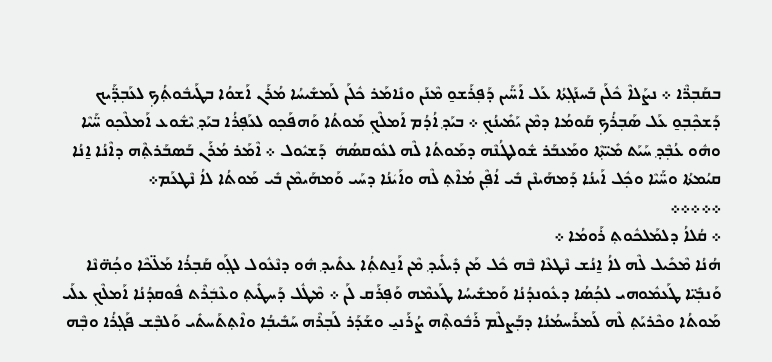ܒܩܰܒ݂ܪ̈ܶܐ ܀ ܢܨܰܠܐܶ ܟܽܠܰܢ ܒܰܚܢܰܓ݂ܬܳܐ ܥܰܠ ܐܰܚ̈ܰܝܢ ܕܰܦ݂ܪܰܫܘ̱ ܡܶܢܰܢ ܘܢܺܐܡܰܪ ܟܽܠܰܢ ܠܰܡܫܺܝܚܳܐ ܡܳܪܰܢ ܐܰܫܘܳܐ ܒܛܰܝܒܽܘܬ݂ܳܟ݂ ܠܥܰܒ݂ܕ̈ܰܝܟ ܕܰܫܟ݂ܶܒ݂ܘ̱ ܥܰܠ ܣܰܒ݂ܪܳܟ݂ ܩܰܘܡܳܐ ܕܡܶܢ ܝܰܡܺܝܢܳܟ݂ ܀ ܒܝܰܕ݂ ܐܳܕܳܡ ܐܰܡܠܶܟ݂ ܡܰܘܬܳܐ ܘܰܗܦܰܟ݂ܘ ܠܥܰܦ݂ܪܳܐ ܒܝܰܕ݂ ܝܶܫܽܘܥ ܐܰܡܠܶܟ݂ܘ ܚ̈ܰܝܶܐ ܘܗܽܘ ܥܳܒ݂ܶܕ݂ ܚܰܝܰܬ ܡܺܝ̈ܬ݂ܶܐ ܘܡܰܥܒܰܪ ܫܽܘܠܛܳܢܶܗ ܕܡܰܘܬܳܐ ܠܶܗ ܠܥܽܘܩܣܳܗܿ  ܕܰܫܝܽܘܠ ܀ ܐܶܡܰܪ ܡܳܪܰܢ ܒܰܤܒܰܪܬ݂ܶܗ ܕܐܶܢܳܐ ܐ̱ܢܳܐ ܩܝܳܡܬܳܐ ܘܚ̈ܰܝܶܐ ܘܟ݂ܽܠ ܐܰܝܢܳܐ ܕܰܡܗܰܝܢܶܢ ܒܺܝ ܐܳܦ݂ܶܢ ܡܳܐܶܬ݂ ܠܶܗ ܘܐܰܝܿܢܳܐ ܕܚܰܝ ܘܰܡܗܰܝܡܶܢ ܒܺܝ ܡܰܘܬܳܐ ܠܐܳ ܢܶܛܥܰܡ܀
܀܀܀܀܀
܀ ܩܳܠܐܳ ܕܠܡܰܠܟܽܘܬ݂ ܪܰܘܡܳܐ ܀
ܗܳܢܳܐ ܡܶܟܺܝܠ ܠܶܗ ܠܐܳ ܐ̱ܢܳܫ ܢܶܛܥܶܐ ܒܶܗ ܟܽܠ ܡܰܢ ܕܺܝܠܺܝܕ݂ ܡܶܢ ܐܰܢ̱ܬܬ݂ܳܐ ܥܬܺܝܕ݂ ܗܽܘ ܕܢܶܥܽܘܠ ܠܓ݂ܰܘ ܩܰܒ݂ܪܳܐ ܡܰܠ̈ܟܶܐ ܘܟ݂ܳܗ̈ܢܶܐ ܘܰܢܒ݂ܺܝ̈ܐ ܛܰܥܡܽܘܗܝ ܠܟ݂ܳܣܳܐ ܕܥܽܘܢܕܳܢܳܐ ܘܰܡܫܺܝܚܳܐ ܛܰܥܡܶܗ ܘܰܦ݂ܪܰܩ ܠܰܢ ܀ ܡܶܛܽܠ ܕܰܚܛܺܝܬ݂ ܘܥܶܒ݂ܿܪܶܬ ܦܽܘܩܕܳܢܳܐ ܐܰܡܠܶܟ݂ ܥܠܰܝ ܡܰܘܬܳܐ ܘܟܶܪܝܰܬ݂ ܠܶܗ ܠܰܡܪܰܚܡܳܢܳܐ ܕܒ݂ܰܨܠܶܡ ܪܰܒܽܘܬ݂ܶܗ ܨܳܪܰܢܝ̱ ܘܫܰܕܰܪ ܠܰܒ݂ܪܶܗ ܚܰܒܺܝܒ݂ܳܐ ܘܐܶܬ݂ܬܰܚܬܺܝ ܘܰܠܒ݂ܶܫ ܦܰܓ݂ܪܳܐ ܘܒ݂ܶܗ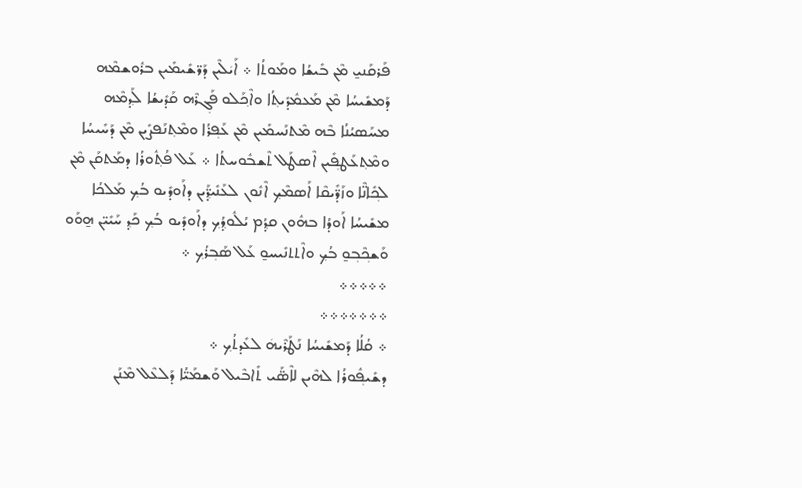ܦܰܪܩܰܢܝ̱ ܡܶܢ ܒܺܝܫܳܐ ܘܡܰܘܬܳܐ ܀ ܐܰܝܿܠܶܝܢ ܕܰܪ̈ܫܺܝܡܺܝܢ ܒܪܽܘܫܡܶܗ ܕܰܡܫܺܝܚܳܐ ܡܶܢ ܡܰܥܡܽܕܺܝܬ݂ܳܐ ܘܐܶܟ݂ܰܠܘ ܦܰܓ݂ܪܶܗ ܩܰܕܺܝܫܳܐ ܠܰܕ݂ܡܶܗ ܡܚܰܣܝܳܢܳܐ ܒܶܗ ܡܶܬܢܰܚܡܺܝܢ ܡܶܢ ܥܰܦ݂ܪܳܐ ܘܡܶܬ݂ܢܰܦܨܺܝܢ ܡܶܢ ܕܰܚܺܝܚܳܐ ܘܡܶܬ݂ܥܰܛܦ݂ܺܝܢ ܐܶܤܛܰܠ ܬܶܫܒܽܘܚܬܳܐ ܀ ܥܰܠ ܦܳܬ݂ܽܘܪܳܐ ܕܡܰܬܩܰܢ ܡܶܢ ܠܟ݂ܺܐܢ̈ܶܐ ܘܙܰܕ̈ܺܝܩܶܐ ܐܰܣܡܶܟ݂ ܐܶܢܽܘܢ ܠܥܰܢܺܝܕ݂̈ܰܝܢ ܕܐܰܘܕܺܝܘ ܒܳܟ݂ ܡܰܠܟܳܐ ܡܫܺܝܚܳܐ ܐܰܘܕܳܐ ܒܗܽܘܢ ܩܕ݂ܳܡ ܝܳܠܽܘܕ݂ܳܟ݂ ܕܐܰܘܕܺܝܘ ܒܳܟ݂ ܟܰܕ݂ ܚܰܝܺܝ̈ܢ ܗ̱ܘܰܘ ܘܰܫܟ݂ܶܒ݂ܘ̱ ܒܳܟ݂ ܘܐܶܬܬܢܺܝܚܘ̱ ܥܰܠ ܣܰܒ݂ܪܳܟ݂ ܀
܀܀܀܀܀
܀܀܀܀܀܀܀
܀ ܩܳܠܳܐ ܕܰܡܫܺܝܚܳܐ ܢܰܛܰܪܶܝܗܿ ܠܥܺܕܬܳܟ݂ ܀
ܕܫܺܝܦ݂ܽܘܪܳܐ ܠܗܶܝܢ ܠܐܶܤ̈ܰܝ ܬܺܐܒܶܝܠ ܘܰܫܡܰܝ̈ܳܐ ܕܰܠܥܶܠ ܡܶܢܰܢ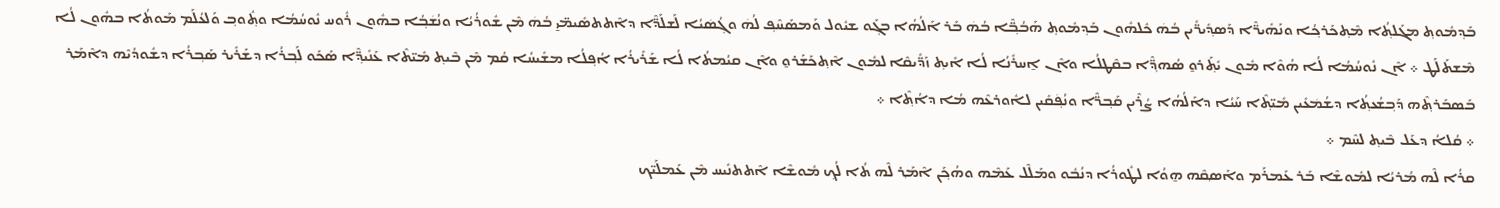ܒܰܕ݂ܡܽܘܬ݂ ܡܓܰܠܬ݂ܳܐ ܡܶܬ݂ܟܰܪܟ݂ܳܐ ܘܢܰܗܺܝܪ̈ܶܐ ܕܰܤܕ݂ܺܝܪ̈ܺܝܢ ܒܳܗܿ ܟܽܠܗܽܘܢ ܒܰܕ݂ܡܽܘܬ݂ ܗܰܒܳܒ݂̈ܶܐ ܒܳܗܿ ܒܰܪ ܐܰܠܳܗܳܐ ܒܓ݂ܰܘ ܫܝܽܘܠ ܘܰܡܤܰܚܶܦ݂ ܠܳܗܿ ܘܓ݂ܳܤܿܝܳܐ ܠܰܫܠܰܕ̈ܶܐ ܕܐܶܬܬܤܺܝܡ̈ܝ̱ ܒܳܗܿ ܡܶܢ ܫܽܘܪܳܝܳܐ ܘܢܳܫܿܒ݂ܳܐ ܒܗܽܘܢ ܪܽܘܚ ܢܽܘܚܳܡܳܐ ܘܬ݂ܽܘܒ݂ ܘܰܠܥܳܠܰܡ ܡܰܘܬܳܐ ܒܗܽܘܢ ܠܳܐ ܡܶܫܬܰܠܰܛ ܀ ܐܶܢ ܢܽܘܚܳܡܳܐ ܠܳܐ ܗܳܘܶܐ ܡܽܘܢ ܝܺܬ݂ܰܪܘ̱ ܤܳܗܕ݂̈ܶܐ ܒܩܶܛܠܳܐ ܘܐܶܢ ܐ̱ܚܪܺܢܳܐ ܠܳܐ ܐܺܝܬ݂ ܙܰܕ̈ܺܝܩܶܐ ܠܡܽܘܢ ܐܶܬ݂ܟܰܫܰܪܘ̱ ܘܐܶܢ ܩܝܳܡܬܳܐ ܠܳܐ ܫܰܪܺܝܪܳܐ ܐܳܦ݂ܠܳܐ ܡܫܺܝܚܳܐ ܩܳܡ ܡܶܢ ܒܶܝܬ݂ ܡܺܝ̈ܬܶܐ ܥܰܢܺܝܕ݂̈ܶܐ ܤܰܟܰܘ ܠܰܒ݂ܪܳܐ ܕܫܰܪܺܝܪ ܤܰܒ݂ܪܳܐ ܕܫܽܘܕܳܝܶܗ ܕܐܶܡ݂ܰܪ ܒܰܤܒܰܪܬ݂ܶܗ ܕܰܒ݂ܫܳܥܬ݂ܳܐ ܕܫܳܡܿܥܺܝܢ ܡܺܝ̈ܬ݂ܶܐ ܚܰܝܳܐ ܕܐܰܠܳܗܳܐ ܨܳܪܶܝܢ ܩܰܒ݂ܪ̈ܶܐ ܘܢܳܦ݂ܿܩܺܝܢ ܠܐܽܘܪܥܶܗ ܡܳܐ ܕܐܳܬ݂ܶܐ ܀
܀ ܩܳܠܐܳ ܕܥܰܠ ܒܶܝܬ݂ ܠܚܶܡ ܀
ܩܪܳܐ ܠܶܗ ܡܳܪܝܳܐ ܠܡܽܘܫܶܐ ܒܰܪ ܥܰܡܪܰܡ ܘܐܰܤ݂ܩܶܗ ܗ̱ܘܳܐ ܠܛܽܘܪܳܐ ܕܢܳܒܽܘ ܘܡܰܠܶܠ ܥܰܡܶܗ ܘܗܳܟ݂ܰܢ ܐܶܡ݂ܰܪ ܠܶܗ ܬܳܐ ܠܳܟ݂ ܡܽܘܫܶܐ ܐܶܬܬܢܺܝܚ ܡܶܢ ܥܰܡܠܰܝ̈ܟ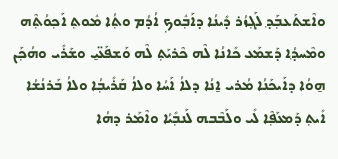ܘܐܶܫܬܰܥܒ݂ܰܕ݂ ܠܰܓ݂ܙܳܪ ܕܺܝܢܳܐ ܕܐܰܒ݂ܽܘܟ݂ ܐܳܕܳܡ ܘܬ݂ܳܐ ܡܽܘܬ݂ ܐܰܟ݂ܘܳܬ݂ܶܗ ܘܡܶܚܕ݂ܳܐ ܕܰܫܡܰܥ ܟܺܐܢܳܐ ܠܶܗ ܟܶܪܝܰܬ݂ ܠܶܗ ܘܰܫܦܰܥ̈ܝ̱ ܘܫܰܪܺܝ ܘܗܳܟ݂ܰܢ ܗ̱ܘܳܐ ܕܐܰܝܟܰܢܳܐ ܡܳܪܝ ܐ̱ܢܳܐ ܕܠܐܳ ܐܰܚܳܐ ܘܠܐܳ ܩܰܪܺܝܒ݂ܳܐ ܘܠܐܳ ܒܰܪܢܳܫܳܐ ܐܺܝܬ݂ ܕܰܡܥܰܦ݂ܶܐ ܠܺܝ ܘܠܰܒܶܒܗ ܠܰܢܒ݂ܺܝܳܐ ܘܐܶܡܰܪ ܕܗܳܐ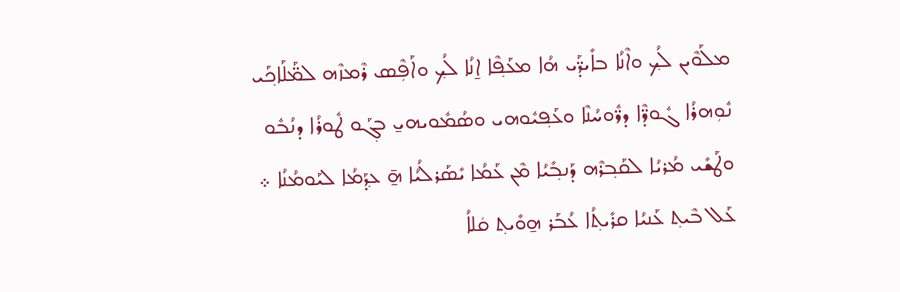ܡܠܰܘܶܝܢ ܠܳܟ݂ ܘܐܶܢܳܐ ܒܐܺܝܕ̈ܰܝ ܗܳܐ ܡܥܰܦ݂ܶܐ ܐ̱ܢܳܐ ܠܳܟ݂ ܘܐܰܦܼܶܣ ܪܶܡܙܶܗ ܠܡ̈ܰܠܰܐܟ݂ܰܝ ܢܽܘܼܗܪܳܐ ܓܽܘܕ̈ܶܐ ܕܪ̈ܽܘܚܳܢܶܐ ܘܥܰܦ݂ܝܽܘܗܝ ܘܤܳܡܽܘܝܗܝ̱ ܒܓ݂ܰܘ ܛܽܘܪܳܐ ܕܢܳܒܽܘ ܘܛܰܫܺܝ ܡܳܪܝܳܐ ܠܩܰܒ݂ܪܶܗ ܕܰܢܒ݂ܺܝܳܐ ܡܶܢ ܥܰܡܳܐ ܝܺܣܰܪܠܳܝܳܐ ܗ̱̄ ܥܕ݂ܰܡܳܐ ܠܝܰܘܡܳܢܳܐ ܀ ܥܰܠ ܒܶܝܬ݂ ܥܰܢܝܳܐ ܩܪܺܝܬ݂ܳܐ ܥܳܒܰܪ ܗ̱ܘܺܝܬ݂ ܩܿܠܐܳ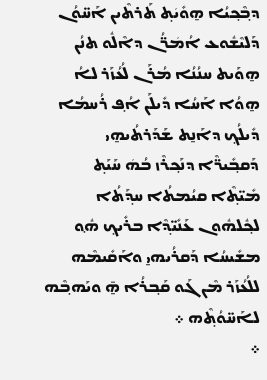ܕܒ݂ܶܟ݂ܝܳܐ ܗ̱ܘܺܝܿܬ݂ ܬܰܪܬܶܝܢ ܐܰܚ̈ܘܳܢ ܕܰܠܝܶܫܽܘܥ ܐܳܡܿܪ̈ܳܢ ܕܐܶܠܽܘ ܬܢܳܢ ܗ̱ܘܰܝܬ ܚܢܳܢܳܐ ܡܳܪܰܢ ܠܳܥܳܙܰܪ ܠܐܳ ܗ̱ܘܳܐ ܐܰܚܳܐ ܕܺܝܠܰܢ ܐܳܦ݂ ܪܳܚܡܳܐ ܕܺܝܠܳܟ݂ ܕܐܰܢ̱ܬ ܫܰܕܰܪܬܳܝܗ̱ܝ ܕܰܩܒ݂ܺܝܪ̈ܶܐ ܕܢܰܟ݂ܪܶܙ ܒܳܗܿ ܚܰܝܰܬ݂ ܡܺܝ̈ܬ݂ܶܐ ܩܝܳܡܬܳܐ ܚܕ݂ܰܬܳܐ ܠܟ݂ܽܠܗܽܘܢ ܥܰܢܺܝ̈ܕ݂ܶܐ ܒܪܺܝܟ݂ ܗ݂ܽܘ ܡܫܺܝܚܳܐ ܕܰܩܪܳܝܗܝ̱ ܘܐܰܩܺܝܡܶܗ ܠܠܳܥܳܙܰܪ ܡܶܢ ܓܰܘ ܩܰܒ݂ܪܳܐ ܗ̱̄ ܘܝܰܗܒ݂ܶܗ ܠܐܰܚ̈ܘܳܬ݂ܶܗ ܀
܀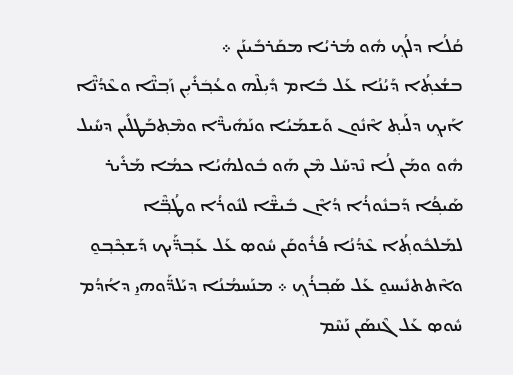ܩܳܠܳܐ ܕܠܳܟ݂ ܗܽܘ ܡܳܪܝܳܐ ܡܩܰܪܒܺܝܢܰܢ ܀
ܒܫܳܥܬ݂ܳܐ ܕܰܝܳܢܳܐ ܥܰܠ ܒܺܐܡ ܕܺܝܼܠܶܗ ܘܥܳܒ݂ܿܪܺܝܼܢ ܙܰܒ݂ܢ̈ܶܐ ܘܥܶܕܳܢ̈ܶܐ ܐܰܝܟ݂ ܕܠܰܝܬ݂ ܐܶܢܽܘܢ ܘܰܫܡܰܝܳܐ ܘܢܰܗܺܝܪ̈ܶܐ ܘܡܶܬ݂ܒܰܛܠܺܝܢ ܕܚܺܝܠ ܗܽܘ ܘܡܰܢ ܠܳܐ ܢܶܕܚܰܠ ܡܶܢ ܗܰܘ ܒܽܘܠܗܳܝܳܐ ܟܡܳܐ ܡܰܪܺܝܪ ܤܰܝܦ݂ܳܐ ܕܰܒܢܽܘܪܳܐ ܕܳܐܶܢ ܒܺܝܫ̈ܶܐ ܠܢܽܘܪܳܐ ܘܛܳܒ݂̈ܶܐ ܠܡܰܠܟܽܘܬ݂ܳܐ ܥܶܕܳܢܳܐ ܦܳܪܽܘܩܰܢ ܚܽܘܤ ܥܰܠ ܥܰܒ݂ܕ̈ܰܝܟ ܕܰܫܟ݂ܶܒ݂ܘ̱ ܘܐܶܬܬܢܺܝܚܘ̱ ܥܰܠ ܤܰܒ݂ܪܳܟ݂ ܀ ܡܢܰܚܡܳܢܳܐ ܕܝܰܠܕ̈ܰܘܗܝ̱ ܕܐܳܕܳܡ ܚܽܘܤ ܥܰܠ ܓܶܢܤܰܢ ܢܰܚܶܡ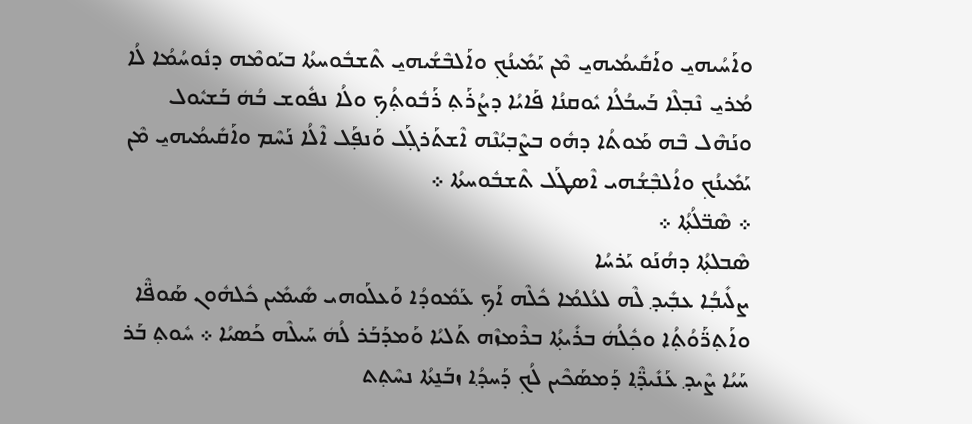ܘܐܰܚܳܝܗܝ̱ ܘܐܰܩܺܝܡܳܝܗܝ̱ ܡܶܢ ܝܰܡܺܝܢܳܟ݂ ܘܐܰܠܒܶܫܳܝܗܝ̱ ܬܶܫܒܽܘܚܬܳܐ ܒܝܰܘܡܶܗ ܕܢܽܘܚܳܡܳܐ ܠܳܐ ܡܳܪܝ̱ ܢܶܒ݂ܠܶܐ ܒܰܚܒܳܠܳܐ ܝܽܘܩܢܳܐ ܦܰܐܝܳܐ ܕܨܳܪܰܬ݂ ܪܰܒܽܘܬ݂ܳܟ݂ ܘܠܳܐ ܢܦܽܘܫ ܒܳܗܿ ܒܰܫܝܽܘܠ ܘܢܰܗܶܠ ܒܶܗ ܡܰܘܬܳܐ ܕܗܽܘ ܒܨܶܒ݂ܝܳܢܶܗ ܐܶܫܬܰܪܓ݂ܰܠ ܘܰܢܦ݂ܰܠ ܐܶܠܳܐ ܢܰܚܶܡ ܘܐܰܩܺܝܡܳܝܗܝ̱ ܡܶܢ ܝܰܡܺܝܢܳܟ݂ ܘܐܳܠܒ݂ܶܫܳܗܝ ܐܶܤܛܰܠ ܬܶܫܒܽܘܚܬܳܐ ܀
܀ ܤܶܒ̈ܠܳܬ݂ܳܐ ܀
ܤܶܒܠܬ݂ܳܐ ܕܗܳܢܰܘ ܝܰܪܚܳܐ
ܨܠܺܝܒ݂ܳܐ ܥܒ݂ܺܝܕ݂ ܠܶܗ ܠܥܳܠܡܳܐ ܟܽܠܶܗ ܐܰܟ݂ ܥܰܡܽܘܕܳܐ ܘܰܥܠܰܘܗܝ ܤܺܝܡܺܝܢ ܟܽܠܗܽܘܢ ܤܰܘܦ̈ܶܐ ܘܐܰܬ݂ܪ̈ܰܘܳܬ݂ܳܐ ܘܟ݂ܽܠܳܗܿ ܒܪܺܝܬ݂ܳܐ ܒܪܶܡܙܶܗ ܬܰܠܝܳܐ ܘܰܡܕܰܒܰܪ ܠܳܗܿ ܚܰܝܠܶܗ ܟܰܤܝܳܐ ܀ ܚܽܘܬ݂ ܒܰܪ ܚܰܝܳܐ ܨܶܝܕ݂ ܥܰܢܺܝܕ݂̈ܶܐ ܕܰܡܤܰܟܶܝܢ ܠܳܟ݂ ܕܰܚܕ݂ܳܐ ܙܒܰܢ̱ܬܳܐ ܢܚܶܬ݂ܬ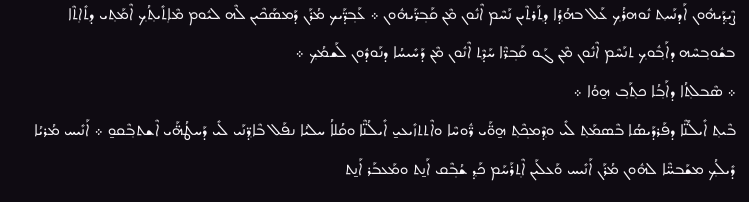ܨܶܝܕ݂ܰܝܗܽܘܢ ܐܰܕܢܰܚ݂ܬ ܢܽܘܗܪܳܟ݂ ܥܰܠ ܒܗܳܕ݂ܳܐ ܕܬ݂ܰܪܬܶܝܢ ܢܰܚܶܡ ܐܶܢܽܘܢ ܡܶܢ ܩܰܒ݂ܪ̈ܰܝܗܽܘܢ ܀ ܥܰܒ݂ܕ̈ܰܝܟ ܡܳܪܰܢ ܕܰܡܤܰܟܶܝܢ ܠܶܗ ܠܝܽܘܡ ܡܶܐܬ݂ܺܝܬ݂ܳܟ݂ ܐܶܡܰܬ݂ܝ ܕܬ݂ܺܐܬ݂ܶܐ ܒܫܽܘܒ݂ܚܶܗ ܕܐܰܒ݂ܽܘܟ݂ ܬܢܰܚܶܡ ܐܶܢܽܘܢ ܡܶܢ ܓܰܘ ܩܰܒ݂ܪ̈ܶܐ ܚܰܕܶܬ݂ ܐܶܢܽܘܢ ܡܶܢ ܕܰܚܺܝܚܳܐ ܕܢܰܘܕܽܘܢ ܠܰܫܡܳܟ݂ ܀
܀ ܤܶܒܠܬ݂ܳܐ ܕܐܰܒ݂ܳܐ ܟܬ݂ܰܒ݂ ܗ̱ܘܳܐ ܀
ܒܶܝܬ݂ ܐܺܝܠܳܢ̈ܶܐ ܕܦܰܪܕܰܝܤܳܐ ܒܶܤܡܰܬ݂ ܠܺܝ ܘܕ݂ܶܡܟ݂ܶܬ݂ ܗ̱ܘ̈ܰܝ ܪ̈ܽܘܚܶܐ ܘܐܶܬܬܙܺܝܥܝ̱ ܐܺܝܠܳܢ̈ܶܐ ܘܩܳܠܐܳ ܚܠܝܳܐ ܢܦܰܠ ܒܶܐܕ݂̈ܢܰܝ ܠܺܝ ܕܰܚܛܳܗ̈ܰܝ ܐܶܫܬܒ݂ܶܩܘ̱ ܀ ܐܰܢܺܝܚ ܡܳܪܝܳܐ ܕܺܝܠܳܟ݂ ܡܫܰܒܚ̈ܶܐ ܠܗܽܘܢ ܡܳܪܰܢ ܐܰܢܺܝܚ ܘܰܥܠܰܝܢ ܐܶܬ݂ܪܰܚܰܡ ܟܰܕ݂ ܫܳܒ݂ܶܩ ܐܰܢ̱ܬ ܘܡܰܥܒܰܪ ܐܰܢ̱ܬ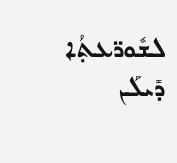ܠܫܽܘܪ̈ܥܬ݂ܳܐ ܕܺܝܠܰܢ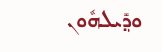ܘܕ݂ܺܝܠܗܽܘܢ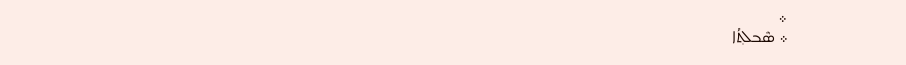܀
܀ ܤܶܒܠܬ݂ܳܐ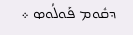ܕܩܽܘܡ ܦܰܘܠܳܘܤ ܀